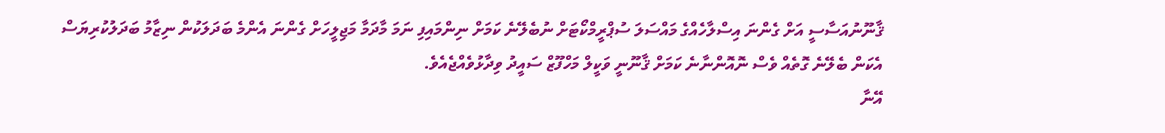ޤާނޫނުއަސާސީ އަށް ގެންނަ އިސްލާހެއްގެ މައްސަލަ ސުޕްރީމްކޯޓަށް ނުބެލޭނެ ކަމަށް ނިންމައިފި ނަމަ މާދަމާ މަޖިލީހަށް ގެންނަ އެންމެ ބަދަލަކުން ނިޒާމު ބަދަލުކުރިޔަސް އެކަން ބެލޭނެ ގޮތެއް ވެސް ނޮއޮންނާނެ ކަމަށް ޤާނޫނީ ވަކީލް މަހްފޫޒް ސައީދު ވިދާޅުވެއްޖެއެވެ.
އޭނާ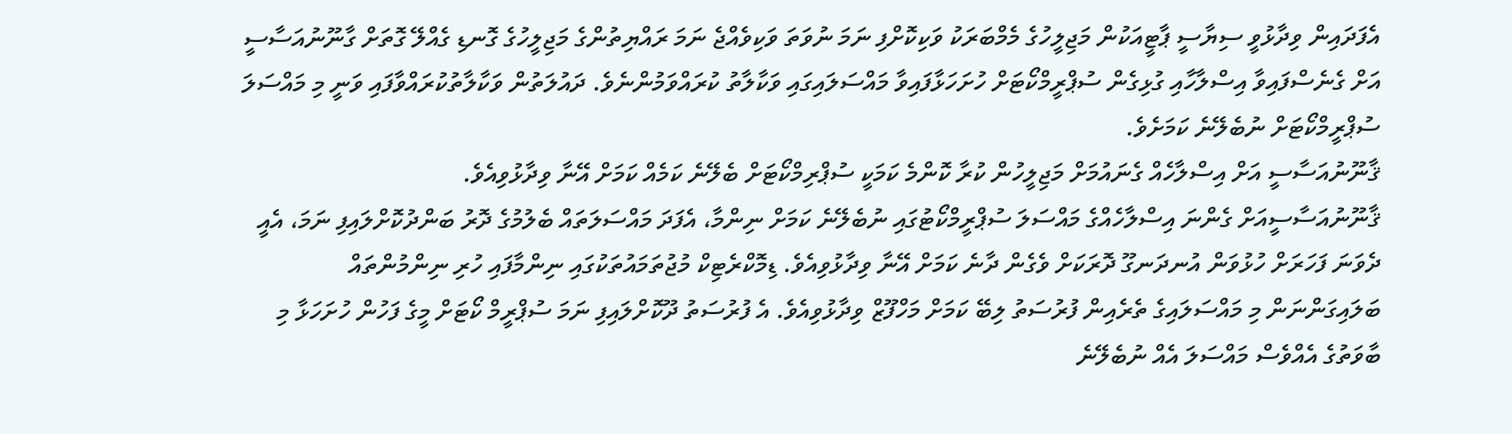އެފަދައިން ވިދާޅުވީ ސިޔާސީ ޕާޓީއަކުން މަޖިލީހުގެ މެމްބަރަކު ވަކިކޮށްފި ނަމަ ނުވަތަ ވަކިވެއްޖެ ނަމަ ރައްޔިތުންގެ މަޖިލީހުގެ ގޮނޑި ގެއްލޭ ގޮތަށް ގާނޫނުއަސާސީ އަށް ގެނެސްފައިވާ އިސްލާހާއި ގުޅިގެން ސުޕްރީމްކޯޓަށް ހުށަހަޅާފައިވާ މައްސަލައިގައި ވަކާލާތު ކުރައްވަމުންނެވެ. ދައުލަތުން ވަކާލާތުކުރައްވާފައި ވަނީ މި މައްސަލަ ސުޕްރީމްކޯޓަށް ނުބެލޭނެ ކަމަށެވެ.
ޤާނޫނުއަސާސީ އަށް އިސްލާހެއް ގެނައުމަށް މަޖިލީހުން ކުރާ ކޮންމެ ކަމަކީ ސުޕްރިމްކޯޓަށް ބެލޭނެ ކަމެއް ކަމަށް އޭނާ ވިދާޅުވިއެވެ.
ޤާނޫނުއަސާސީއަށް ގެންނަ އިސްލާހެއްގެ މައްސަލަ ސުޕްރީމްކޯޓުގައި ނުބެލޭނެ ކަމަށް ނިންމާ، އެފަދަ މައްސަލަތައް ބެލުމުގެ ދޮރު ބަންދުކޮށްލައިފި ނަމަ، އެއީ ދެވަނަ ފަހަރަށް ހުޅުވަން އުނދަނގޫ ދޮރަކަށް ވެގެން ދާނެ ކަމަށް އޭނާ ވިދާޅުވިއެވެ. ޑިމޮކްރެޓިކް މުޖުތަމައުތަކުގައި ނިންމާފައި ހުރި ނިންމުންތައް ބަލައިގަންނަން މި މައްސަލައިގެ ތެރެއިން ފުރުސަތު ލިބޭ ކަމަށް މަހްފޫޒް ވިދާޅުވިއެވެ. އެ ފުރުސަތު ދޫކޮށްލައިފި ނަމަ ސުޕްރީމް ކޯޓަށް މީގެ ފަހުން ހުށަހަޅާ މި ބާވަތުގެ އެއްވެސް މައްސަލަ އެއް ނުބެލޭނެ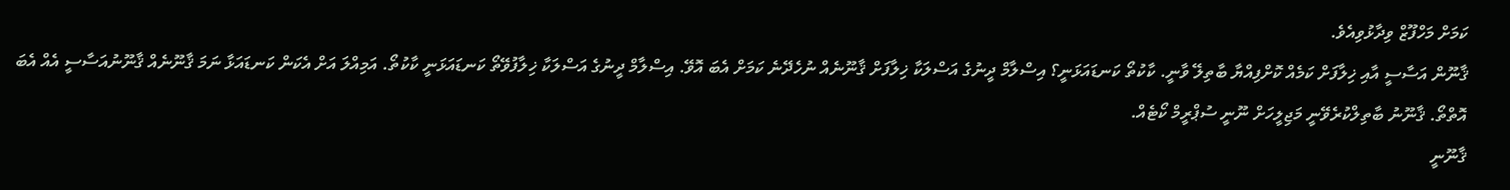ކަމަށް މަހްފޫޒް ވިދާޅުވިއެވެ.
ޤާނޫން އަސާސީ އާއި ޚިލާފަށް ކަމެއް ކޮށްފިއްޔާ ބާތިލޭ ވާނީ. ކާކުތޯ ކަނޑައަޅަނީ؟ އިސްލާމް ދީނުގެ އަސްލަކާ ޚިލާފަށް ޤާނޫނެއް ނުހެދޭނެ ކަމަށް އެބަ އޮވޭ. އިސްލާމް ދީނުގެ އަސްލަކާ ޚިލާފުވޭތޯ ކަނޑައަޅަނީ ކާކުތޯ. އަމިއްލަ އަށް އެކަން ކަނޑައަޅާ ނަމަ ޤާނޫނެއް ޤާނޫނުއަސާސީ އެއް އެބަ އޮތްތޯ. ޤާނޫނު ބާތިލްކުރެވޭނީ މަޖިލީހަށް ނޫނީ ސުޕްރީމް ކޯޓެއް.
ޤާނޫނީ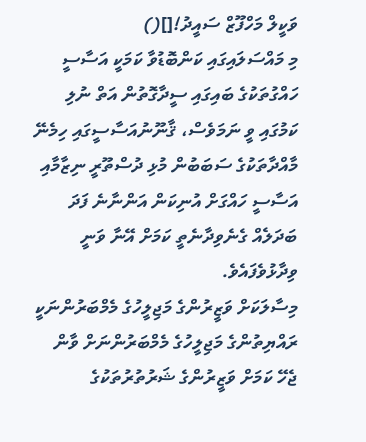ވަކީލް މަހްފޫޒް ސައީދު![]()
މި މައްސަލައިގައި ކަންބޮޑުވާ ކަމަކީ އަސާސީ ހައްގުތަކުގެ ބައިގައި ސީދާގޮތުން އަތް ނުލި ކަމުގައި ވީ ނަމަވެސް، ޤާނޫނުއަސާސީގައި ހިމެނޭ މާއްދާތަކުގެ ސަބަބުން މުޅި ދުސްތޫރީ ނިޒާމާއި އަސާސީ ހައްގަށް އުނިކަން އަންނާނެ ފަދަ ބަދަލެއް ގެނެވިދާނެތީ ކަމަށް އޭނާ ވަނީ ވިދާޅުވެފައެވެ.
މިސާލަކަށް ވަޒީރުންގެ މަޖިލީހުގެ މެމްބަރުންނަކީ ރައްޔިތުންގެ މަޖިލީހުގެ މެމްބަރުންނަށް ވާން ޖެހޭ ކަމަށް ވަޒީރުންގެ ޝަރުތުރުތަކުގެ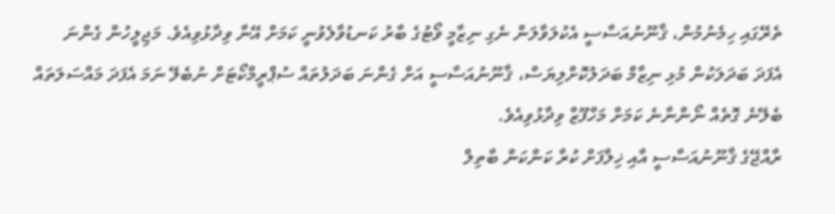ތެރޭގައި ހިމެނުމުން، ޤާނޫނުއަސާސީ އެކުލަވާލަން ނެގި ނިޒާމީ ވޯޓުގެ ބާރު ކަނޑުވާލެވުނީ ކަމަށް އޭނާ ވިދާޅުވިއެވެ. މަޖިލީހުން ގެންނަ އެފަދަ ބަދަލަކުން މުޅި ނިޒާމް ބަދަލުކޮށްލިޔަސް، ޤާނޫނުއަސާސީ އަށް ގެންނަ ބަދަލުތައް ސުޕްރީމްކޯޓަށް ނުބެލޭ ނަމަ އެފަދަ މައްސަލަތައް ބެލޭނެ ގޮތެއް ނޯންނާނެ ކަމަށް މަހްފޫޒް ވިދާޅުވިއެވެ.
ރާއްޖޭގެ ޤާނޫނުއަސާސީ އާއި ޚިލާފަށް ކުރާ ކަންކަން ބާތިލް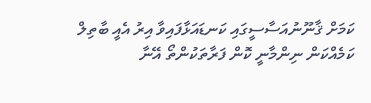ކަމަށް ޤާނޫނުއަސާސީގައި ކަނޑައަޅާފައިވާ އިރު އެއީ ބާތިލް ކަމެއްކަން ނިންމާނީ ކޮން ފަރާތަކުންތޯ އޭނާ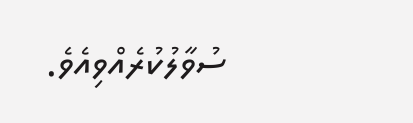ސުވާލުކުރެއްވިއެވެ.